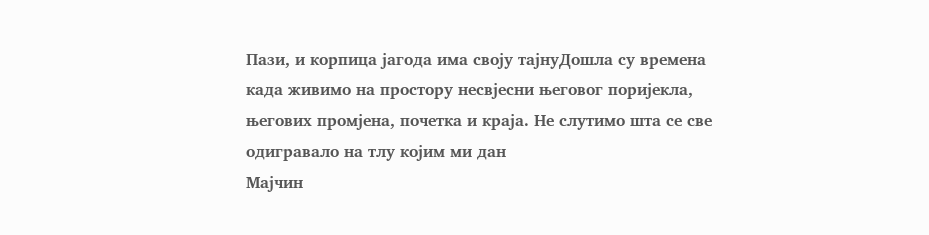Пази, и корпица јагода има своју тајнуДошла су времена када живимо на простору несвјесни његовог поријекла, његових промјена, почетка и краја. Не слутимо шта се све одигравало на тлу којим ми дан
Мајчин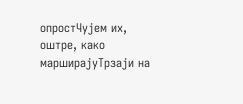опростЧујем их, оштре, како марширајуТрзаји на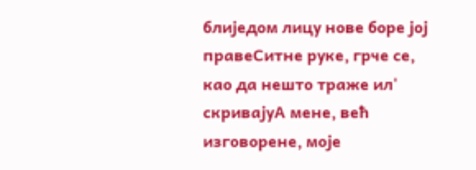блиједом лицу нове боре јој правеСитне руке, грче се, као да нешто траже ил' скривајуА мене, већ изговорене, моје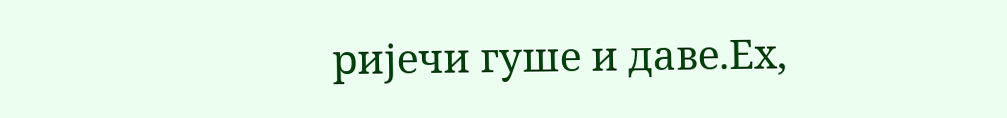ријечи гуше и даве.Ех,